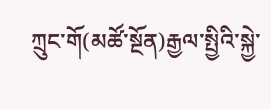ཀྲུང་གོ(མཚོ་སྔོན)རྒྱལ་སྤྱིའི་སྐྱེ་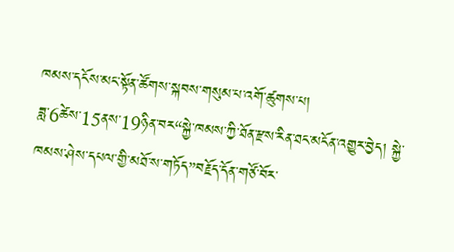ཁམས་དངོས་མང་སྟོན་ཚོགས་སྐབས་གསུམ་པ་འགོ་ཚུགས་པ།
ཟླ་6ཚེས་15ནས་19ཉིན་བར“སྐྱེ་ཁམས་ཀྱི་ཐོན་རྫས་རིན་ཐང་མངོན་འགྱུར་བྱེད། སྐྱེ་ཁམས་ཤེས་དཔལ་གྱི་མཐོ་ས་གཏོད”བརྗོད་དོན་གཙོ་བོར་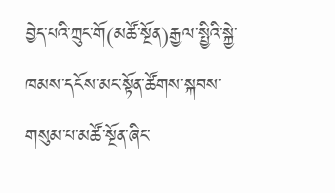བྱེད་པའི་ཀྲུང་གོ(མཚོ་སྔོན)རྒྱལ་སྤྱིའི་སྐྱེ་ཁམས་དངོས་མང་སྟོན་ཚོགས་སྐབས་གསུམ་པ་མཚོ་སྔོན་ཞིང་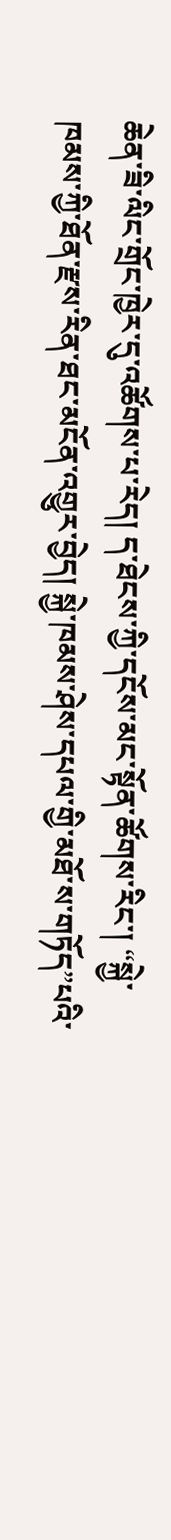ཆེན་ཟི་ལིང་གྲོང་ཁྱེར་དུ་འཚོགས་པ་རེད། ད་ཐེངས་ཀྱི་དངོས་མང་སྟོན་ཚོགས་རིང་། “སྐྱེ་ཁམས་ཀྱི་ཐོན་རྫས་རིན་ཐང་མངོན་འགྱུར་བྱེད། སྐྱེ་ཁམས་ཤེས་དཔལ་གྱི་མཐོ་ས་གཏོད”པའི་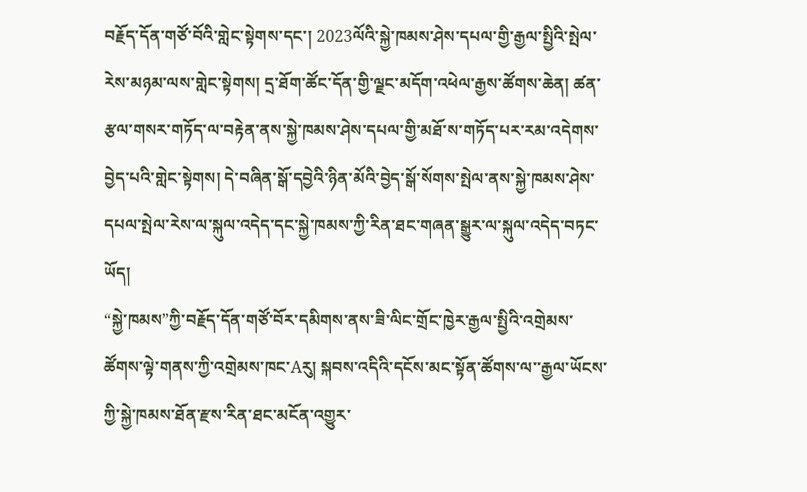བརྗོད་དོན་གཙོ་བོའི་གླེང་སྟེགས་དང་། 2023ལོའི་སྐྱེ་ཁམས་ཤེས་དཔལ་གྱི་རྒྱལ་སྤྱིའི་སྤེལ་རེས་མཉམ་ལས་གླེང་སྟེགས། དྲ་ཐོག་ཚོང་དོན་གྱི་ལྗང་མདོག་འཕེལ་རྒྱས་ཚོགས་ཆེན། ཚན་རྩལ་གསར་གཏོད་ལ་བརྟེན་ནས་སྐྱེ་ཁམས་ཤེས་དཔལ་གྱི་མཐོ་ས་གཏོད་པར་རམ་འདེགས་བྱེད་པའི་གླེང་སྟེགས། དེ་བཞིན་སྒོ་དབྱེའི་ཉིན་མོའི་བྱེད་སྒོ་སོགས་སྤེལ་ནས་སྐྱེ་ཁམས་ཤེས་དཔལ་སྤེལ་རེས་ལ་སྐུལ་འདེད་དང་སྐྱེ་ཁམས་ཀྱི་རིན་ཐང་གཞན་སྒྱུར་ལ་སྐུལ་འདེད་བཏང་ཡོད།
“སྐྱེ་ཁམས”ཀྱི་བརྗོད་དོན་གཙོ་བོར་དམིགས་ནས་ཟི་ལིང་གྲོང་ཁྱེར་རྒྱལ་སྤྱིའི་འགྲེམས་ཚོགས་ལྟེ་གནས་ཀྱི་འགྲེམས་ཁང་Aརུ། སྐབས་འདིའི་དངོས་མང་སྟོན་ཚོགས་ལ་་རྒྱལ་ཡོངས་ཀྱི་སྐྱེ་ཁམས་ཐོན་རྫས་རིན་ཐང་མངོན་འགྱུར་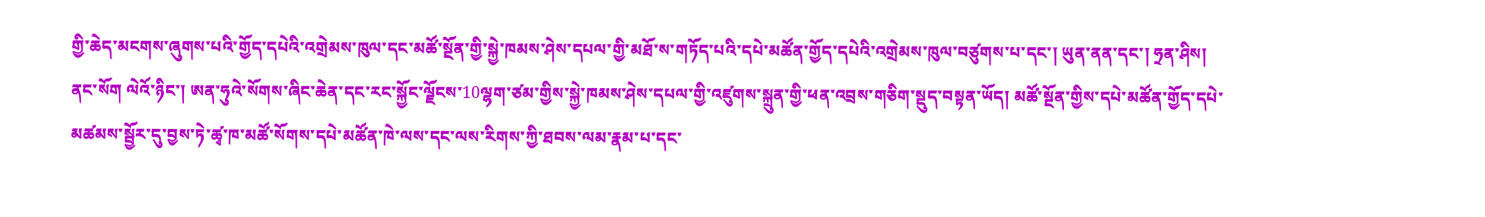གྱི་ཆེད་མངགས་ཞུགས་པའི་གྱོད་དཔེའི་འགྲེམས་ཁུལ་དང་མཚོ་སྔོན་གྱི་སྐྱེ་ཁམས་ཤེས་དཔལ་གྱི་མཐོ་ས་གཏོད་པའི་དཔེ་མཚོན་གྱོད་དཔེའི་འགྲེམས་ཁུལ་བཙུགས་པ་དང་། ཡུན་ནན་དང་། ཧྲན་ཤིས། ནང་སོག ལེའོ་ཉིང་། ཨན་ཧུའེ་སོགས་ཞིང་ཆེན་དང་རང་སྐྱོང་ལྗོངས་10ལྷག་ཙམ་གྱིས་སྐྱེ་ཁམས་ཤེས་དཔལ་གྱི་འཛུགས་སྐྲུན་གྱི་ཕན་འབྲས་གཅིག་སྡུད་བསྟན་ཡོད། མཚོ་སྔོན་གྱིས་དཔེ་མཚོན་གྱོད་དཔེ་མཚམས་སྦྱོར་དུ་བྱས་ཏེ་ཚྭ་ཁ་མཚོ་སོགས་དཔེ་མཚོན་ཁེ་ལས་དང་ལས་རིགས་ཀྱི་ཐབས་ལམ་རྣམ་པ་དང་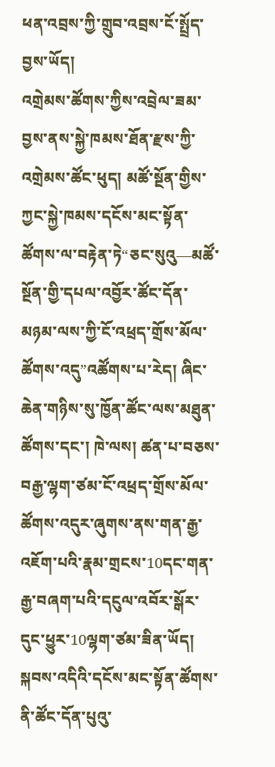ཕན་འབྲས་ཀྱི་གྲུབ་འབྲས་ངོ་སྤྲོད་བྱས་ཡོད།
འགྲེམས་ཚོགས་ཀྱིས་འབྲེལ་ཟམ་བྱས་ནས་སྐྱེ་ཁམས་ཐོན་རྫས་ཀྱི་འགྲེམས་ཚོང་ཕུད། མཚོ་སྔོན་གྱིས་ཀྱང་སྐྱེ་ཁམས་དངོས་མང་སྟོན་ཚོགས་ལ་བརྟེན་ཏེ“ཅང་སུའུ—མཚོ་སྔོན་གྱི་དཔལ་འབྱོར་ཚོང་དོན་མཉམ་ལས་ཀྱི་ངོ་འཕྲད་གྲོས་མོལ་ཚོགས་འདུ”འཚོགས་པ་རེད། ཞིང་ཆེན་གཉིས་སུ་ཁྱོན་ཚོང་ལས་མཐུན་ཚོགས་དང་། ཁེ་ལས། ཚན་པ་བཅས་བརྒྱ་ལྷག་ཙམ་ངོ་འཕྲད་གྲོས་མོལ་ཚོགས་འདུར་ཞུགས་ནས་གན་རྒྱ་འཇོག་པའི་རྣམ་གྲངས་10དང་གན་རྒྱ་བཞག་པའི་དངུལ་འབོར་སྒོར་དུང་ཕྱུར་10ལྷག་ཙམ་ཟིན་ཡོད།
སྐབས་འདིའི་དངོས་མང་སྟོན་ཚོགས་ནི་ཚོང་དོན་པུའུ་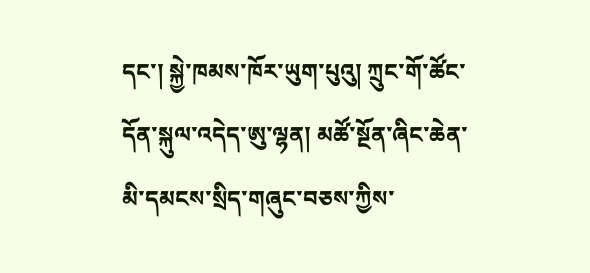དང་། སྐྱེ་ཁམས་ཁོར་ཡུག་པུའུ། ཀྲུང་གོ་ཚོང་དོན་སྐུལ་འདེད་ཨུ་ལྷན། མཚོ་སྔོན་ཞིང་ཆེན་མི་དམངས་སྲིད་གཞུང་བཅས་ཀྱིས་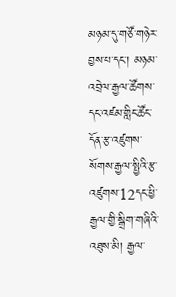མཉམ་དུ་གཙོ་གཉེར་བྱས་པ་དང་། མཉམ་འབྲེལ་རྒྱལ་ཚོགས་དང་འཛམ་གླིང་ཚོང་དོན་རྩ་འཛུགས་སོགས་རྒྱལ་སྤྱིའི་རྩ་འཛུགས་12དང་ཕྱི་རྒྱལ་གྱི་སྒྲིག་གཞིའི་འཐུས་མི། རྒྱལ་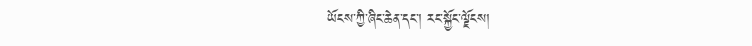ཡོངས་ཀྱི་ཞིང་ཆེན་དང་། རང་སྐྱོང་ལྗོངས།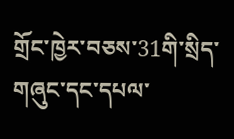གྲོང་ཁྱེར་བཅས་31གི་སྲིད་གཞུང་དང་དཔལ་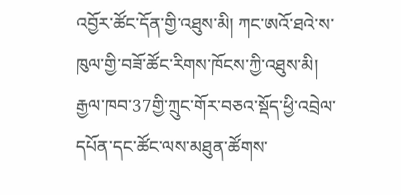འབྱོར་ཚོང་དོན་གྱི་འཐུས་མི། ཀང་ཨའོ་ཐའེ་ས་ཁུལ་གྱི་བཟོ་ཚོང་རིགས་ཁོངས་ཀྱི་འཐུས་མི། རྒྱལ་ཁབ་37གྱི་ཀྲུང་གོར་བཅའ་སྡོད་ཕྱི་འབྲེལ་དཔོན་དང་ཚོང་ལས་མཐུན་ཚོགས་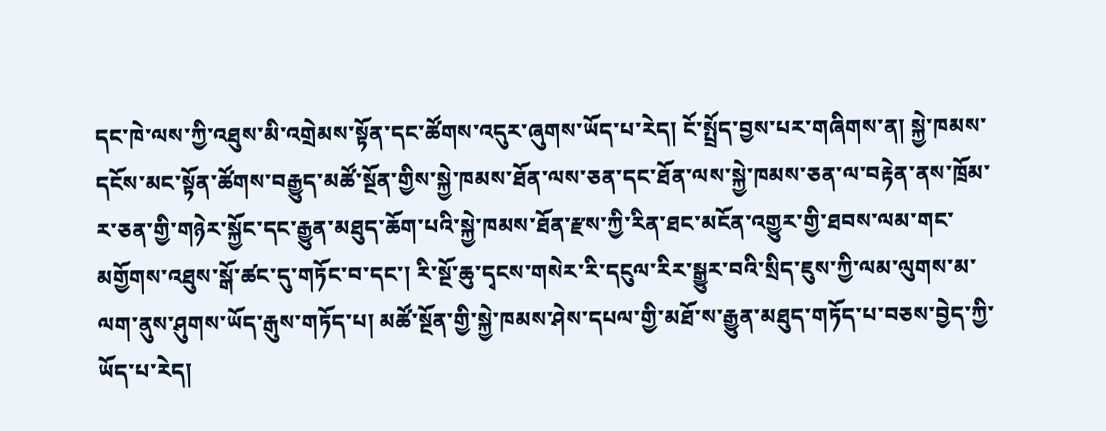དང་ཁེ་ལས་ཀྱི་འཐུས་མི་འགྲེམས་སྟོན་དང་ཚོགས་འདུར་ཞུགས་ཡོད་པ་རེད། ངོ་སྤྲོད་བྱས་པར་གཞིགས་ན། སྐྱེ་ཁམས་དངོས་མང་སྟོན་ཚོགས་བརྒྱུད་མཚོ་སྔོན་གྱིས་སྐྱེ་ཁམས་ཐོན་ལས་ཅན་དང་ཐོན་ལས་སྐྱེ་ཁམས་ཅན་ལ་བརྟེན་ནས་ཁྲོམ་ར་ཅན་གྱི་གཉེར་སྐྱོང་དང་རྒྱུན་མཐུད་ཆོག་པའི་སྐྱེ་ཁམས་ཐོན་རྫས་ཀྱི་རིན་ཐང་མངོན་འགྱུར་གྱི་ཐབས་ལམ་གང་མགྱོགས་འཐུས་སྒོ་ཚང་དུ་གཏོང་བ་དང་། རི་སྔོ་ཆུ་དྭངས་གསེར་རི་དངུལ་རིར་སྒྱུར་བའི་སྲིད་ཇུས་ཀྱི་ལམ་ལུགས་མ་ལག་ནུས་ཤུགས་ཡོད་རྒུས་གཏོད་པ། མཚོ་སྔོན་གྱི་སྐྱེ་ཁམས་ཤེས་དཔལ་གྱི་མཐོ་ས་རྒྱུན་མཐུད་གཏོད་པ་བཅས་བྱེད་ཀྱི་ཡོད་པ་རེད།